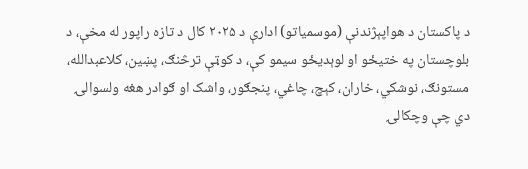د پاکستان د هواپېژندنې (موسمیاتو) ادارې د ۲۰۲۵ کال د تازه راپور له مخې، د بلوچستان په ختیځو او لوېدیځو سیمو کې، د کوټې ترڅنګ، پښین، کلاعبدالله، مستونګ، نوشکي، خاران، کېچ، چاغي، پنجګور، واشک او ګوادر هغه ولسوالۍ دي چې وچکالۍ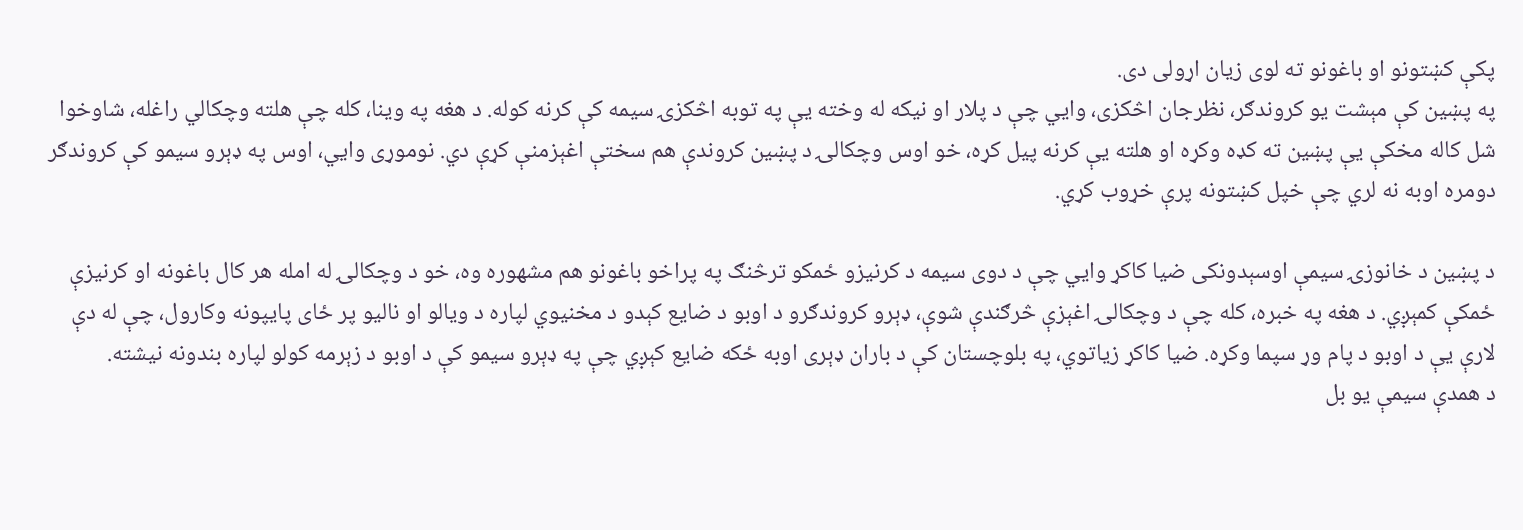پکې کښتونو او باغونو ته لوی زیان اړولی دی.
په پښین کې مېشت یو کروندګر، نظرجان اڅکزی، وایي چې د پلار او نیکه له وخته یې په توبه اڅکزۍ سیمه کې کرنه کوله. د هغه په وینا، کله چې هلته وچکالي راغله، شاوخوا شل کاله مخکې یې پښین ته کډه وکړه او هلته یې کرنه پیل کړه، خو اوس وچکالۍ د پښین کروندې هم سختې اغېزمنې کړې دي. نوموړی وایي، اوس په ډېرو سیمو کې کروندګر دومره اوبه نه لري چې خپل کښتونه پرې خړوب کړي.

د پښین د خانوزۍ سیمې اوسېدونکی ضیا کاکړ وایي چې د دوی سیمه د کرنیزو ځمکو ترڅنګ په پراخو باغونو هم مشهوره وه، خو د وچکالۍ له امله هر کال باغونه او کرنیزې ځمکې کمېږي. د هغه په خبره، کله چې د وچکالۍ اغېزې څرګندې شوې، ډېرو کروندګرو د اوبو د ضایع کېدو د مخنیوي لپاره د ویالو او نالیو پر ځای پایپونه وکارول، چې له دې لارې یې د اوبو د پام وړ سپما وکړه. ضیا کاکړ زیاتوي، په بلوچستان کې د باران ډېری اوبه ځکه ضایع کېږي چې په ډېرو سیمو کې د اوبو د زېرمه کولو لپاره بندونه نیشته.
د همدې سیمې یو بل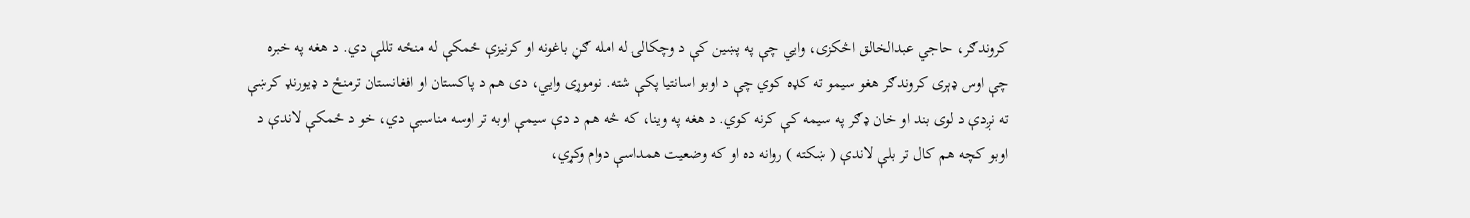کروندګر، حاجي عبدالخالق اڅکزی، وایي چې په پښین کې د وچکالۍ له امله ګڼ باغونه او کرنیزې ځمکې له منځه تللې دي. د هغه په خبره چې اوس ډېری کروندګر هغو سیمو ته کډه کوي چې د اوبو اسانتیا پکې شته. نوموړی وایي، دی هم د پاکستان او افغانستان ترمنځ د ډیورنډ کرښې ته نږدې د لوی بند او خان ډګر په سیمه کې کرنه کوي. د هغه په وینا، که څه هم د دې سیمې اوبه تر اوسه مناسبې دي، خو د ځمکې لاندې د اوبو کچه هم کال تر بلې لاندې ( ښکته ) روانه ده او که وضعیت همداسې دوام وکړي،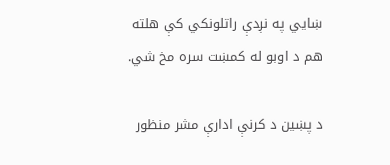ښايي په نږدې راتلونکي کې هلته هم د اوبو له کمښت سره مخ شي.

د پښین د کرنې ادارې مشر منظور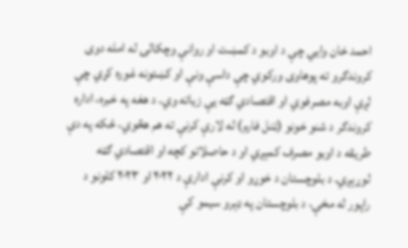احمد خان وایي چې د اوبو د کمښت او روانې وچکالۍ له امله دوی کروندګرو ته پوهاوی ورکوي چې داسې ونې او کښتونه غوره کړي چې لږې اوبه مصرفوي او اقتصادي ګټه یې زیاته وي. د هغه په خبره، اداره کروندګر د شنو خونو (ټنل فارم) له لارې کرنې ته هم هڅوي، ځکه په دې طریقه د اوبو مصرف کمېږي او د حاصلاتو کچه او اقتصادي ګټه لوړېږي. د بلوچستان د خوړو او کرنې ادارې د ۲۰۲۲ او ۲۰۲۳ کلونو د راپور له مخې، د بلوچستان په ډېرو سیمو کې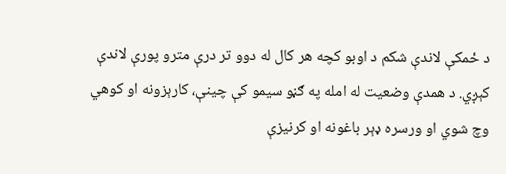د ځمکې لاندې شکم د اوبو کچه هر کال له دوو تر درې مترو پورې لاندې کېږي. د همدې وضعیت له امله په ګڼو سیمو کې چینې، کارېزونه او کوهي وچ شوي او ورسره ډېر باغونه او کرنیزې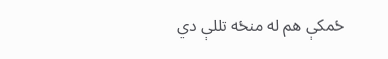ځمکې هم له منځه تللې دي